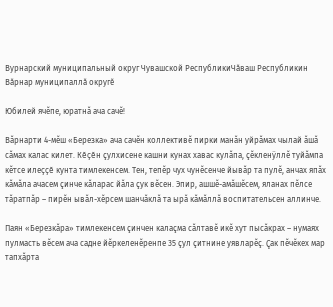Вурнарский муниципальный округ Чувашской РеспубликиЧӑваш Республикин Вӑрнар муниципаллӑ округӗ

Юбилей ячĕпе, юратнă ача сачĕ!

Вăрнарти 4-мĕш «Березка» ача сачĕн коллективĕ пирки манăн уйрăмах чылай ăшă сăмах калас килет. Кĕçĕн çулхисене кашни кунах хавас кулăпа, çĕкленÿллĕ туйăмпа кĕтсе илеççĕ кунта тимлекенсем. Тен, тепĕр чух чунĕсенче йывăр та пулĕ, анчах япăх кăмăла ачасем çинче кăларас йăла çук вĕсен. Эпир, ашшĕ-амăшĕсем, яланах пĕлсе тăратпăр – пирĕн ывăл-хĕрсем шанчăклă та ырă кăмăллă воспитательсен аллинче.

Паян «Березкăра» тимлекенсем çинчен калаçма сăлтавĕ икĕ хут пысăкрах – нумаях пулмасть вĕсем ача садне йĕркеленĕренпе 35 çул çитнине уявларĕç. Çак пĕчĕкех мар тапхăрта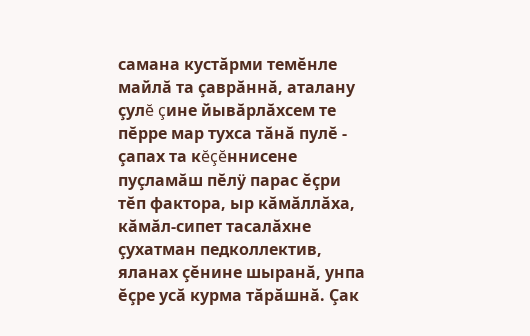самана кустăрми темĕнле майлă та çаврăннă, аталану çулĕ çине йывăрлăхсем те пĕрре мар тухса тăнă пулĕ - çапах та кĕçĕннисене пуçламăш пĕлÿ парас ĕçри тĕп фактора, ыр кăмăллăха, кăмăл-сипет тасалăхне çухатман педколлектив, яланах çĕнине шыранă, унпа ĕçре усă курма тăрăшнă. Çак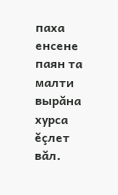паха енсене паян та малти вырăна хурса ĕçлет вăл.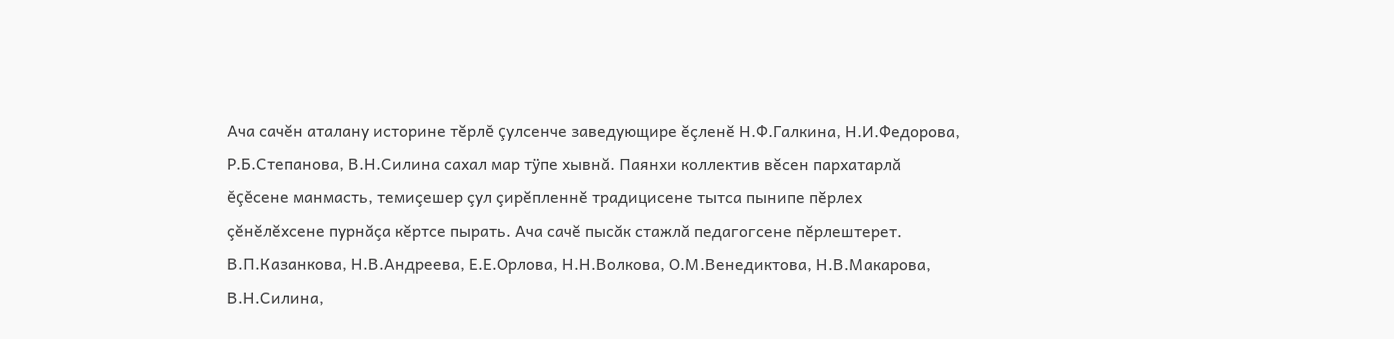Ача сачĕн аталану историне тĕрлĕ çулсенче заведующире ĕçленĕ Н.Ф.Галкина, Н.И.Федорова, Р.Б.Степанова, В.Н.Силина сахал мар тÿпе хывнă. Паянхи коллектив вĕсен пархатарлă ĕçĕсене манмасть, темиçешер çул çирĕпленнĕ традицисене тытса пынипе пĕрлех çĕнĕлĕхсене пурнăçа кĕртсе пырать. Ача сачĕ пысăк стажлă педагогсене пĕрлештерет. В.П.Казанкова, Н.В.Андреева, Е.Е.Орлова, Н.Н.Волкова, О.М.Венедиктова, Н.В.Макарова, В.Н.Силина,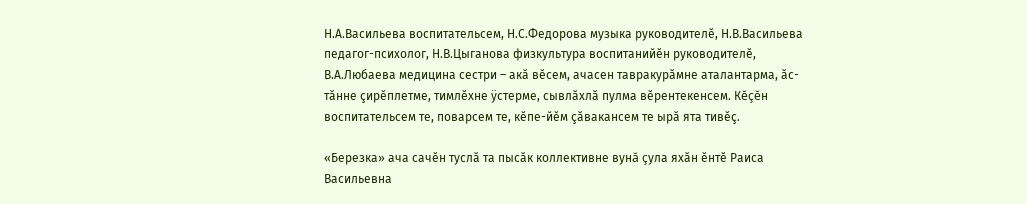Н.А.Васильева воспитательсем, Н.С.Федорова музыка руководителĕ, Н.В.Васильева педагог-психолог, Н.В.Цыганова физкультура воспитанийĕн руководителĕ, В.А.Любаева медицина сестри – акă вĕсем, ачасен тавракурăмне аталантарма, ăс-тăнне çирĕплетме, тимлĕхне ÿстерме, сывлăхлă пулма вĕрентекенсем. Кĕçĕн воспитательсем те, поварсем те, кĕпе-йĕм çăвакансем те ырă ята тивĕç.

«Березка» ача сачĕн туслă та пысăк коллективне вунă çула яхăн ĕнтĕ Раиса Васильевна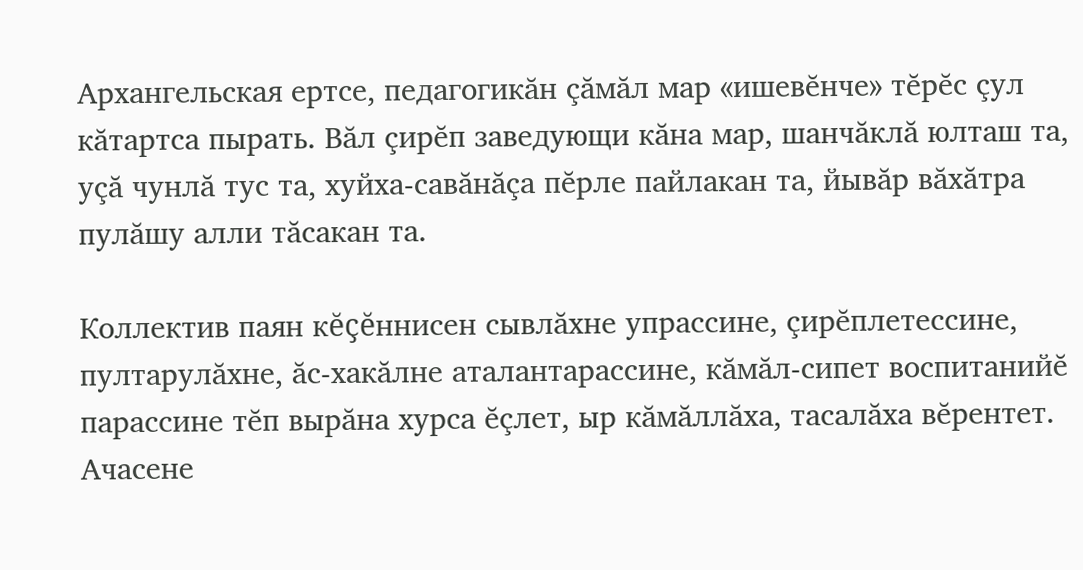Архангельская ертсе, педагогикăн çăмăл мар «ишевĕнче» тĕрĕс çул кăтартса пырать. Вăл çирĕп заведующи кăна мар, шанчăклă юлташ та, уçă чунлă тус та, хуйха-савăнăçа пĕрле пайлакан та, йывăр вăхăтра пулăшу алли тăсакан та.

Коллектив паян кĕçĕннисен сывлăхне упрассине, çирĕплетессине, пултарулăхне, ăс-хакăлне аталантарассине, кăмăл-сипет воспитанийĕ парассине тĕп вырăна хурса ĕçлет, ыр кăмăллăха, тасалăха вĕрентет. Ачасене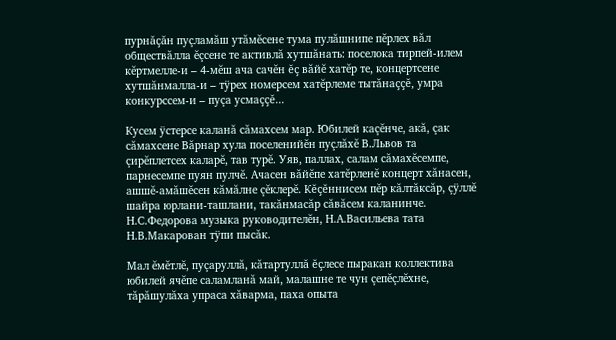пурнăçăн пуçламăш утăмĕсене тума пулăшнипе пĕрлех вăл обществăлла ĕçсене те активлă хутшăнать: поселока тирпей-илем кĕртмелле-и – 4-мĕш ача сачĕн ĕç вăйĕ хатĕр те, концертсене хутшăнмалла-и – тÿрех номерсем хатĕрлеме тытăнаççĕ, умра конкурссем-и – пуçа усмаççĕ...

Кусем ÿстерсе каланă сăмахсем мар. Юбилей каçĕнче, акă, çак сăмахсене Вăрнар хула поселенийĕн пуçлăхĕ В.Львов та çирĕплетсех каларĕ, тав турĕ. Уяв, паллах, салам сăмахĕсемпе, парнесемпе пуян пулчĕ. Ачасен вăйĕпе хатĕрленĕ концерт хăнасен, ашшĕ-амăшĕсен кăмăлне çĕклерĕ. Кĕçĕннисем пĕр кăлтăксăр, çÿллĕ шайра юрлани-ташлани, такăнмасăр сăвăсем каланинче. Н.С.Федорова музыка руководителĕн, Н.А.Васильева тата Н.В.Макарован тÿпи пысăк.

Мал ĕмĕтлĕ, пуçаруллă, кăтартуллă ĕçлесе пыракан коллектива юбилей ячĕпе саламланă май, малашне те чун çепĕçлĕхне, тăрăшулăха упраса хăварма, паха опыта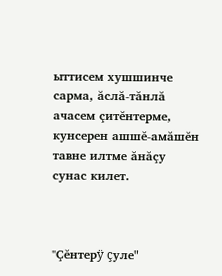ыттисем хушшинче сарма, ăслă-тăнлă ачасем çитĕнтерме, кунсерен ашшĕ-амăшĕн тавне илтме ăнăçу сунас килет.



"Çĕнтерÿ çуле"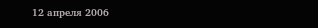12 апреля 2006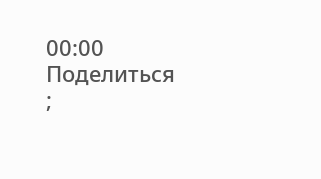00:00
Поделиться
;